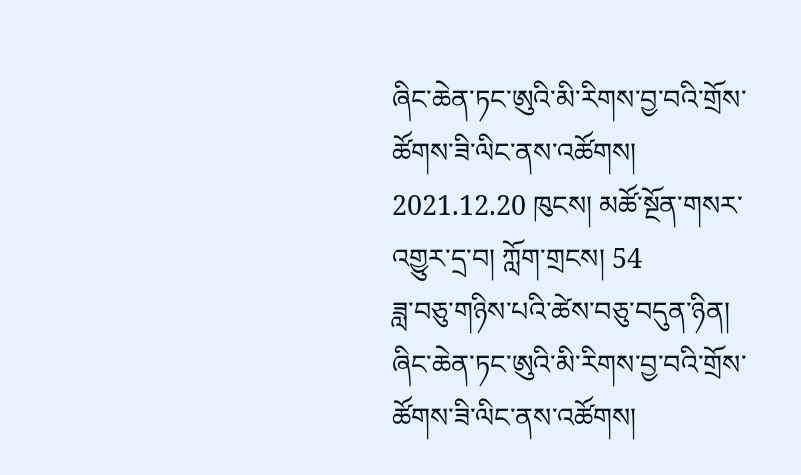ཞིང་ཆེན་ཏང་ཨུའི་མི་རིགས་བྱ་བའི་གྲོས་ཚོགས་ཟི་ལིང་ནས་འཚོགས།
2021.12.20 ཁུངས། མཚོ་སྔོན་གསར་འགྱུར་དྲ་བ། ཀློག་གྲངས། 54
ཟླ་བཅུ་གཉིས་པའི་ཚེས་བཅུ་བདུན་ཉིན། ཞིང་ཆེན་ཏང་ཨུའི་མི་རིགས་བྱ་བའི་གྲོས་ཚོགས་ཟི་ལིང་ནས་འཚོགས།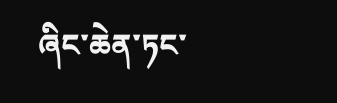ཞིང་ཆེན་ཏང་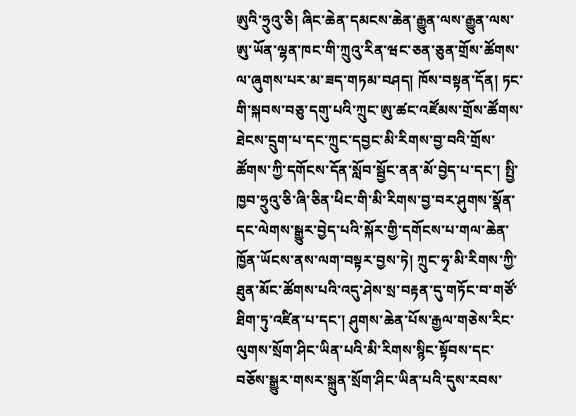ཨུའི་ཧྲུའུ་ཅི། ཞིང་ཆེན་དམངས་ཆེན་རྒྱུན་ལས་རྒྱུན་ལས་ཨུ་ཡོན་ལྷན་ཁང་གི་ཀྲུའུ་རིན་ཝང་ཅན་ཅུན་གྲོས་ཚོགས་ལ་ཞུགས་པར་མ་ཟད་གཏམ་བཤད། ཁོས་བསྟན་དོན། ཏང་གི་སྐབས་བཅུ་དགུ་པའི་ཀྲུང་ཨུ་ཚང་འཛོམས་གྲོས་ཚོགས་ཐེངས་དྲུག་པ་དང་ཀྲུང་དབྱང་མི་རིགས་བྱ་བའི་གྲོས་ཚོགས་ཀྱི་དགོངས་དོན་སློབ་སྦྱོང་ནན་མོ་བྱེད་པ་དང་། སྤྱི་ཁྱབ་ཧྲུའུ་ཅི་ཞི་ཅིན་ཕིང་གི་མི་རིགས་བྱ་བར་ཤུགས་སྣོན་དང་ལེགས་སྒྱུར་བྱེད་པའི་སྐོར་གྱི་དགོངས་པ་གལ་ཆེན་ཁྱོན་ཡོངས་ནས་ལག་བསྟར་བྱས་ཏེ། ཀྲུང་ཧྭ་མི་རིགས་ཀྱི་ཐུན་མོང་ཚོགས་པའི་འདུ་ཤེས་སྲ་བརྟན་དུ་གཏོང་བ་གཙོ་ཐིག་ཏུ་འཛིན་པ་དང་། ཤུགས་ཆེན་པོས་རྒྱལ་གཅེས་རིང་ལུགས་སྲོག་ཤིང་ཡིན་པའི་མི་རིགས་སྙིང་སྟོབས་དང་བཅོས་སྒྱུར་གསར་སྐྲུན་སྲོག་ཤིང་ཡིན་པའི་དུས་རབས་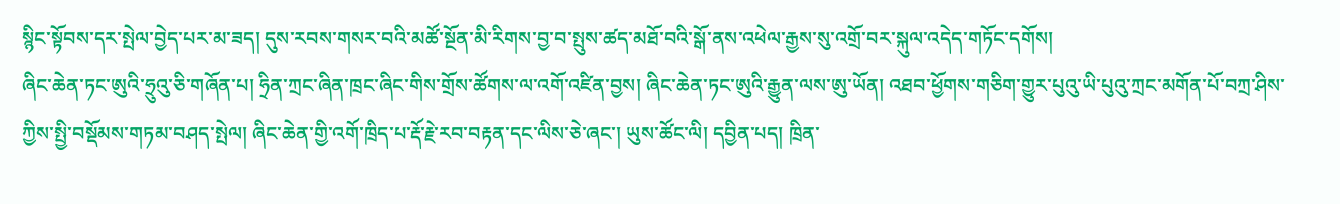སྙིང་སྟོབས་དར་སྤེལ་བྱེད་པར་མ་ཟད། དུས་རབས་གསར་བའི་མཚོ་སྔོན་མི་རིགས་བྱ་བ་སྤུས་ཚད་མཐོ་བའི་སྒོ་ནས་འཕེལ་རྒྱས་སུ་འགྲོ་བར་སྐུལ་འདེད་གཏོང་དགོས།
ཞིང་ཆེན་ཏང་ཨུའི་ཧྲུའུ་ཅི་གཞོན་པ། ཧྲིན་ཀྲང་ཞིན་ཁྲང་ཞིང་གིས་གྲོས་ཚོགས་ལ་འགོ་འཛིན་བྱས། ཞིང་ཆེན་ཏང་ཨུའི་རྒྱུན་ལས་ཨུ་ཡོན། འཐབ་ཕྱོགས་གཅིག་གྱུར་པུའུ་ཡི་པུའུ་ཀྲང་མགོན་པོ་བཀྲ་ཤིས་ཀྱིས་སྤྱི་བསྡོམས་གཏམ་བཤད་སྤེལ། ཞིང་ཆེན་གྱི་འགོ་ཁྲིད་པ་རྡོ་རྗེ་རབ་བརྟན་དང་ལིས་ཅེ་ཞང་། ཡུས་ཚོང་ལི། དབྱིན་པད། ཁྲིན་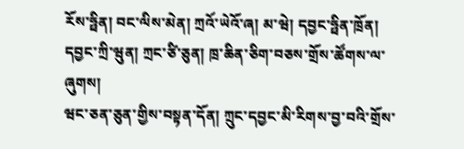རོས་ཧྥིན། བང་ལིས་མེན། ཀྲའོ་ཡེའོ་ཞ། མ་ཝེ། དབྱང་ཧྥིན་ཁྲོན། དབྱང་ཀྲི་ཝུན། ཀྲང་ཙི་ཅུན། ཁྲ་ཆིན་ཅིག་བཅས་གྲོས་ཚོགས་ལ་ཞུགས།
ཝང་ཅན་ཅུན་གྱིས་བསྟན་དོན། ཀྲུང་དབྱང་མི་རིགས་བྱ་བའི་གྲོས་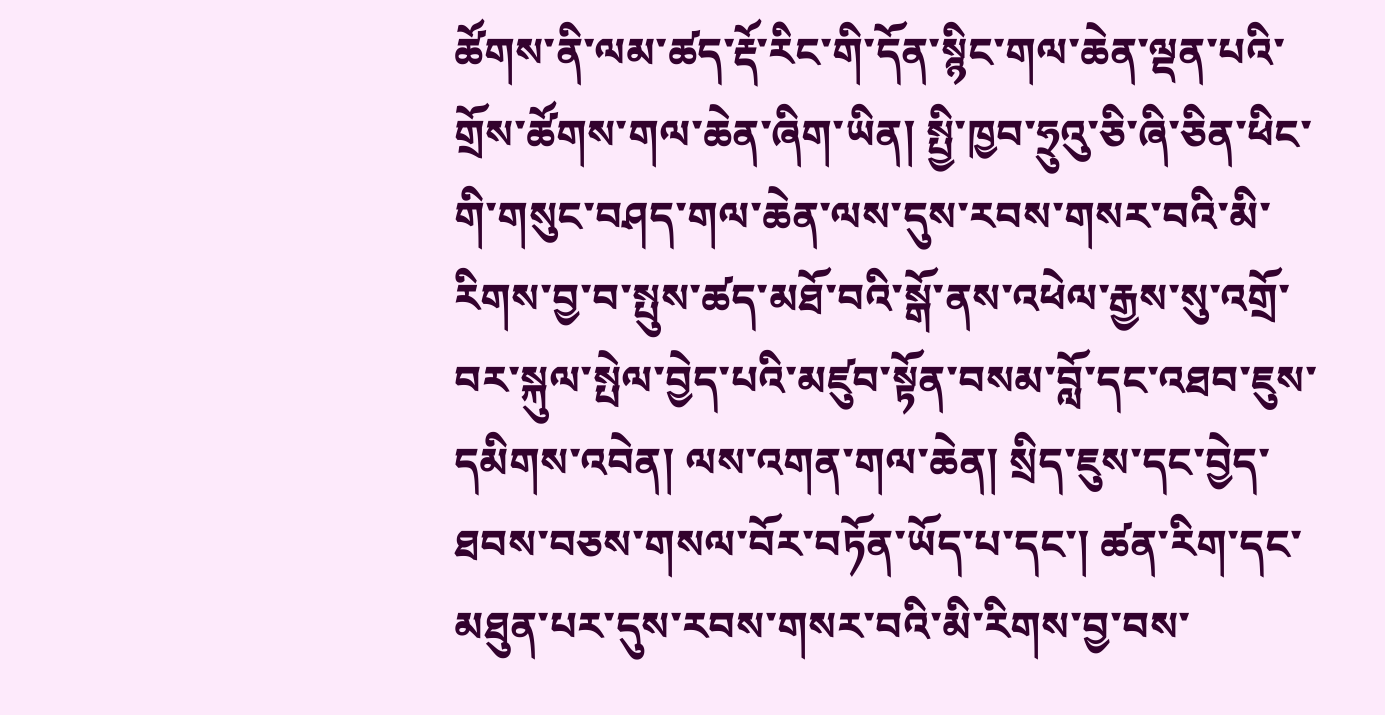ཚོགས་ནི་ལམ་ཚད་རྡོ་རིང་གི་དོན་སྙིང་གལ་ཆེན་ལྡན་པའི་གྲོས་ཚོགས་གལ་ཆེན་ཞིག་ཡིན། སྤྱི་ཁྱབ་ཧྲུའུ་ཅི་ཞི་ཅིན་ཕིང་གི་གསུང་བཤད་གལ་ཆེན་ལས་དུས་རབས་གསར་བའི་མི་རིགས་བྱ་བ་སྤུས་ཚད་མཐོ་བའི་སྒོ་ནས་འཕེལ་རྒྱས་སུ་འགྲོ་བར་སྐུལ་སྤེལ་བྱེད་པའི་མཛུབ་སྟོན་བསམ་བློ་དང་འཐབ་ཇུས་དམིགས་འབེན། ལས་འགན་གལ་ཆེན། སྲིད་ཇུས་དང་བྱེད་ཐབས་བཅས་གསལ་བོར་བཏོན་ཡོད་པ་དང་། ཚན་རིག་དང་མཐུན་པར་དུས་རབས་གསར་བའི་མི་རིགས་བྱ་བས་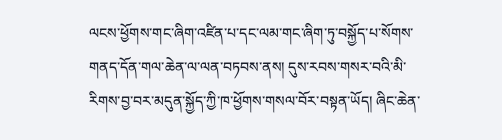ལངས་ཕྱོགས་གང་ཞིག་འཛིན་པ་དང་ལམ་གང་ཞིག་ཏུ་བསྐྱོད་པ་སོགས་གནད་དོན་གལ་ཆེན་ལ་ལན་བཏབས་ནས། དུས་རབས་གསར་བའི་མི་རིགས་བྱ་བར་མདུན་སྐྱོད་ཀྱི་ཁ་ཕྱོགས་གསལ་བོར་བསྟན་ཡོད། ཞིང་ཆེན་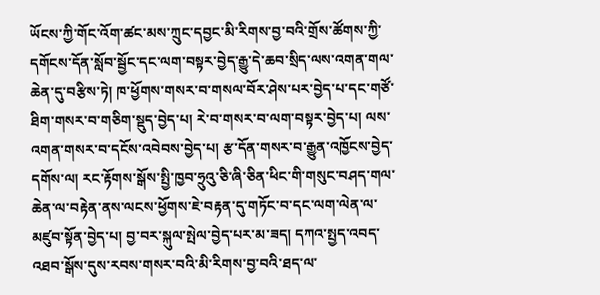ཡོངས་ཀྱི་གོང་འོག་ཚང་མས་ཀྲུང་དབྱང་མི་རིགས་བྱ་བའི་གྲོས་ཚོགས་ཀྱི་དགོངས་དོན་སློབ་སྦྱོང་དང་ལག་བསྟར་བྱེད་རྒྱུ་དེ་ཆབ་སྲིད་ལས་འགན་གལ་ཆེན་དུ་བརྩིས་ཏེ། ཁ་ཕྱོགས་གསར་བ་གསལ་བོར་ཤེས་པར་བྱེད་པ་དང་གཙོ་ཐིག་གསར་བ་གཅིག་སྡུད་བྱེད་པ། རེ་བ་གསར་བ་ལག་བསྟར་བྱེད་པ། ལས་འགན་གསར་བ་དངོས་འབེབས་བྱེད་པ། རྩ་དོན་གསར་བ་རྒྱུན་འཁྱོངས་བྱེད་དགོས་ལ། རང་རྟོགས་སྒོས་སྤྱི་ཁྱབ་ཧྲུའུ་ཅི་ཞི་ཅིན་ཕིང་གི་གསུང་བཤད་གལ་ཆེན་ལ་བརྟེན་ནས་ལངས་ཕྱོགས་ཇེ་བརྟན་དུ་གཏོང་བ་དང་ལག་ལེན་ལ་མཛུབ་སྟོན་བྱེད་པ། བྱ་བར་སྐུལ་སྤེལ་བྱེད་པར་མ་ཟད། དཀའ་སྤྱད་འབད་འཐབ་སྒོས་དུས་རབས་གསར་བའི་མི་རིགས་བྱ་བའི་ཐད་ལ་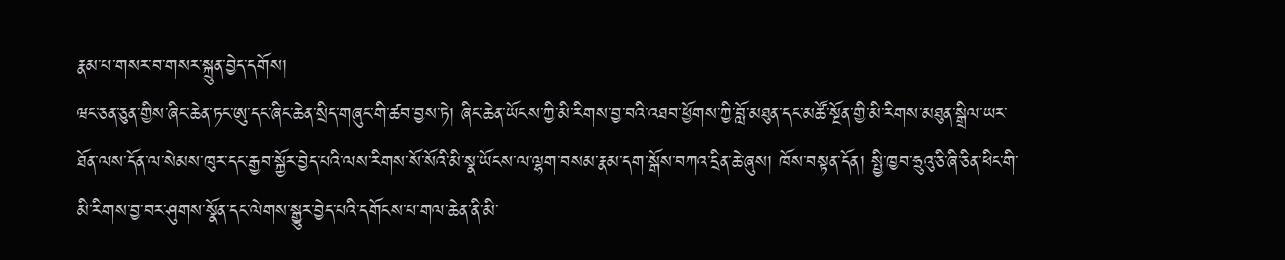རྣམ་པ་གསར་བ་གསར་སྐྲུན་བྱེད་དགོས།
ཝང་ཅན་ཅུན་གྱིས་ཞིང་ཆེན་ཏང་ཨུ་དང་ཞིང་ཆེན་སྲིད་གཞུང་གི་ཚབ་བྱས་ཏེ། ཞིང་ཆེན་ཡོངས་ཀྱི་མི་རིགས་བྱ་བའི་འཐབ་ཕྱོགས་ཀྱི་བློ་མཐུན་དང་མཚོ་སྔོན་གྱི་མི་རིགས་མཐུན་སྒྲིལ་ཡར་ཐོན་ལས་དོན་ལ་སེམས་ཁུར་དང་རྒྱབ་སྐྱོར་བྱེད་པའི་ལས་རིགས་སོ་སོའི་མི་སྣ་ཡོངས་ལ་ལྷག་བསམ་རྣམ་དག་སྒོས་བཀའ་དྲིན་ཆེ་ཞུས། ཁོས་བསྟན་དོན། སྤྱི་ཁྱབ་ཧྲུའུ་ཅི་ཞི་ཅིན་ཕིང་གི་མི་རིགས་བྱ་བར་ཤུགས་སྣོན་དང་ལེགས་སྒྱུར་བྱེད་པའི་དགོངས་པ་གལ་ཆེན་ནི་མི་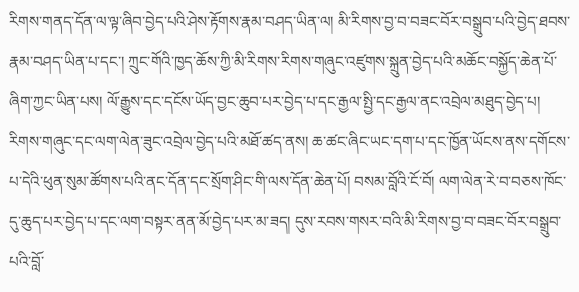རིགས་གནད་དོན་ལ་ལྟ་ཞིབ་བྱེད་པའི་ཤེས་རྟོགས་རྣམ་བཤད་ཡིན་ལ། མི་རིགས་བྱ་བ་བཟང་བོར་བསྒྲུབ་པའི་བྱེད་ཐབས་རྣམ་བཤད་ཡིན་པ་དང་། ཀྲུང་གོའི་ཁྱད་ཆོས་ཀྱི་མི་རིགས་རིགས་གཞུང་འཛུགས་སྐྲུན་བྱེད་པའི་མཆོང་བསྐྱོད་ཆེན་པོ་ཞིག་ཀྱང་ཡིན་པས། ལོ་རྒྱུས་དང་དངོས་ཡོད་བྱང་ཆུབ་པར་བྱེད་པ་དང་རྒྱལ་སྤྱི་དང་རྒྱལ་ནང་འབྲེལ་མཐུད་བྱེད་པ། རིགས་གཞུང་དང་ལག་ལེན་ཟུང་འབྲེལ་བྱེད་པའི་མཐོ་ཚད་ནས། ཆ་ཚང་ཞིང་ཡང་དག་པ་དང་ཁྱོན་ཡོངས་ནས་དགོངས་པ་དེའི་ཕུན་སུམ་ཚོགས་པའི་ནང་དོན་དང་སྲོག་ཤིང་གི་ལས་དོན་ཆེན་པོ། བསམ་བློའི་ངོ་བོ། ལག་ལེན་རེ་བ་བཅས་ཁོང་དུ་ཆུད་པར་བྱེད་པ་དང་ལག་བསྟར་ནན་མོ་བྱེད་པར་མ་ཟད། དུས་རབས་གསར་བའི་མི་རིགས་བྱ་བ་བཟང་བོར་བསྒྲུབ་པའི་བློ་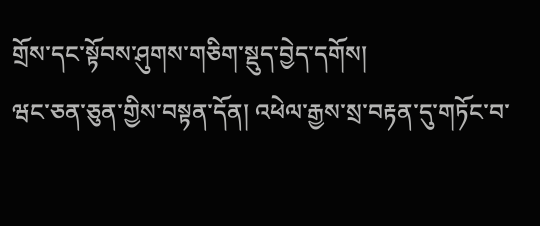གྲོས་དང་སྟོབས་ཤུགས་གཅིག་སྡུད་བྱེད་དགོས།
ཝང་ཅན་ཅུན་གྱིས་བསྟན་དོན། འཕེལ་རྒྱས་སྲ་བརྟན་དུ་གཏོང་བ་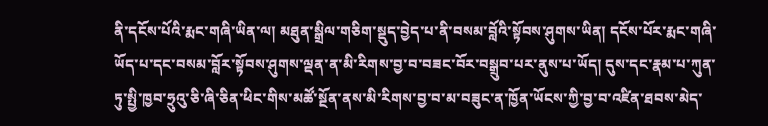ནི་དངོས་པོའི་རྨང་གཞི་ཡིན་ལ། མཐུན་སྒྲིལ་གཅིག་སྡུད་བྱེད་པ་ནི་བསམ་བློའི་སྟོབས་ཤུགས་ཡིན། དངོས་པོར་རྨང་གཞི་ཡོད་པ་དང་བསམ་བློར་སྟོབས་ཤུགས་ལྡན་ན་མི་རིགས་བྱ་བ་བཟང་བོར་བསྒྲུབ་པར་ནུས་པ་ཡོད། དུས་དང་རྣམ་པ་ཀུན་ཏུ་སྤྱི་ཁྱབ་ཧྲུའུ་ཅི་ཞི་ཅིན་ཕིང་གིས་མཚོ་སྔོན་ནས་མི་རིགས་བྱ་བ་མ་བཟུང་ན་ཁྱོན་ཡོངས་ཀྱི་བྱ་བ་འཛིན་ཐབས་མེད་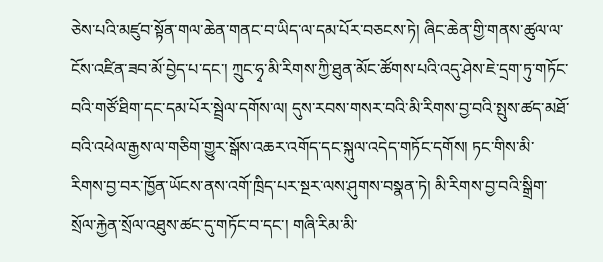ཅེས་པའི་མཛུབ་སྟོན་གལ་ཆེན་གནང་བ་ཡིད་ལ་དམ་པོར་བཅངས་ཏེ། ཞིང་ཆེན་གྱི་གནས་ཚུལ་ལ་ངོས་འཛིན་ཟབ་མོ་བྱེད་པ་དང་། ཀྲུང་ཧྭ་མི་རིགས་ཀྱི་ཐུན་མོང་ཚོགས་པའི་འདུ་ཤེས་ཇེ་དྲག་ཏུ་གཏོང་བའི་གཙོ་ཐིག་དང་དམ་པོར་སྦྲེལ་དགོས་ལ། དུས་རབས་གསར་བའི་མི་རིགས་བྱ་བའི་སྤུས་ཚད་མཐོ་བའི་འཕེལ་རྒྱས་ལ་གཅིག་གྱུར་སྒོས་འཆར་འགོད་དང་སྐུལ་འདེད་གཏོང་དགོས། ཏང་གིས་མི་རིགས་བྱ་བར་ཁྱོན་ཡོངས་ནས་འགོ་ཁྲིད་པར་སྔར་ལས་ཤུགས་བསྣན་ཏེ། མི་རིགས་བྱ་བའི་སྒྲིག་སྲོལ་རྐྱེན་སྲོལ་འཐུས་ཚང་དུ་གཏོང་བ་དང་། གཞི་རིམ་མི་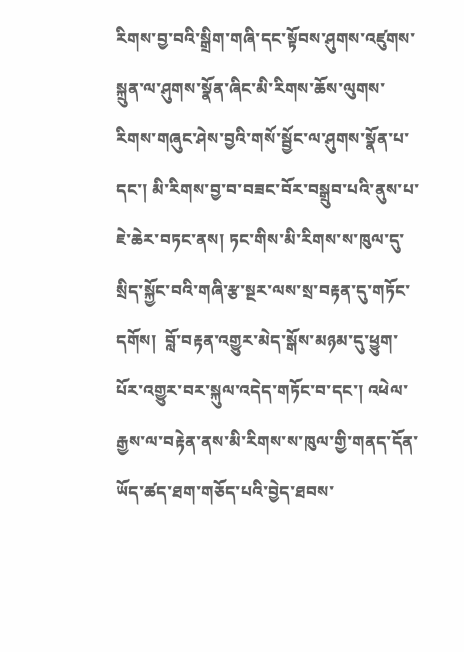རིགས་བྱ་བའི་སྒྲིག་གཞི་དང་སྟོབས་ཤུགས་འཛུགས་སྐྲུན་ལ་ཤུགས་སྣོན་ཞིང་མི་རིགས་ཆོས་ལུགས་རིགས་གཞུང་ཤེས་བྱའི་གསོ་སྦྱོང་ལ་ཤུགས་སྣོན་པ་དང་། མི་རིགས་བྱ་བ་བཟང་བོར་བསྒྲུབ་པའི་ནུས་པ་ཇེ་ཆེར་བཏང་ནས། ཏང་གིས་མི་རིགས་ས་ཁུལ་དུ་སྲིད་སྐྱོང་བའི་གཞི་རྩ་སྔར་ལས་སྲ་བརྟན་དུ་གཏོང་དགོས།  བློ་བརྟན་འགྱུར་མེད་སྒོས་མཉམ་དུ་ཕྱུག་པོར་འགྱུར་བར་སྐུལ་འདེད་གཏོང་བ་དང་། འཕེལ་རྒྱས་ལ་བརྟེན་ནས་མི་རིགས་ས་ཁུལ་གྱི་གནད་དོན་ཡོད་ཚད་ཐག་གཅོད་པའི་བྱེད་ཐབས་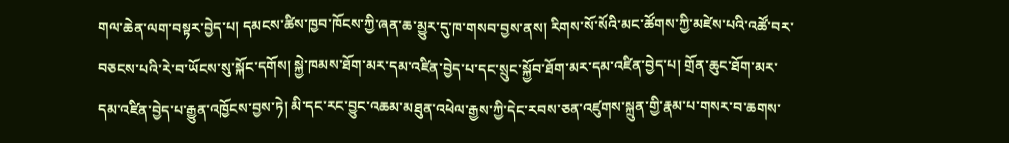གལ་ཆེན་ལག་བསྟར་བྱེད་པ། དམངས་ཚིས་ཁྱབ་ཁོངས་ཀྱི་ཞན་ཆ་མྱུར་དུ་ཁ་གསབ་བྱས་ནས། རིགས་སོ་སོའི་མང་ཚོགས་ཀྱི་མཛེས་པའི་འཚོ་བར་བཅངས་པའི་རེ་བ་ཡོངས་སུ་སྐོང་དགོས། སྐྱེ་ཁམས་ཐོག་མར་དམ་འཛིན་བྱེད་པ་དང་སྲུང་སྐྱོབ་ཐོག་མར་དམ་འཛིན་བྱེད་པ། གྲོན་ཆུང་ཐོག་མར་དམ་འཛིན་བྱེད་པ་རྒྱུན་འཁྱོངས་བྱས་ཏེ། མི་དང་རང་བྱུང་འཆམ་མཐུན་འཕེལ་རྒྱས་ཀྱི་དེང་རབས་ཅན་འཛུགས་སྐྲུན་གྱི་རྣམ་པ་གསར་བ་ཆགས་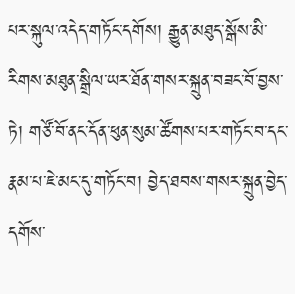པར་སྐུལ་འདེད་གཏོང་དགོས། རྒྱུན་མཐུད་སྒོས་མི་རིགས་མཐུན་སྒྲིལ་ཡར་ཐོན་གསར་སྐྲུན་བཟང་བོ་བྱས་ཏེ། གཙོ་བོ་ནང་དོན་ཕུན་སུམ་ཚོགས་པར་གཏོང་བ་དང་རྣམ་པ་ཇེ་མང་དུ་གཏོང་བ། བྱེད་ཐབས་གསར་སྐྲུན་བྱེད་དགོས་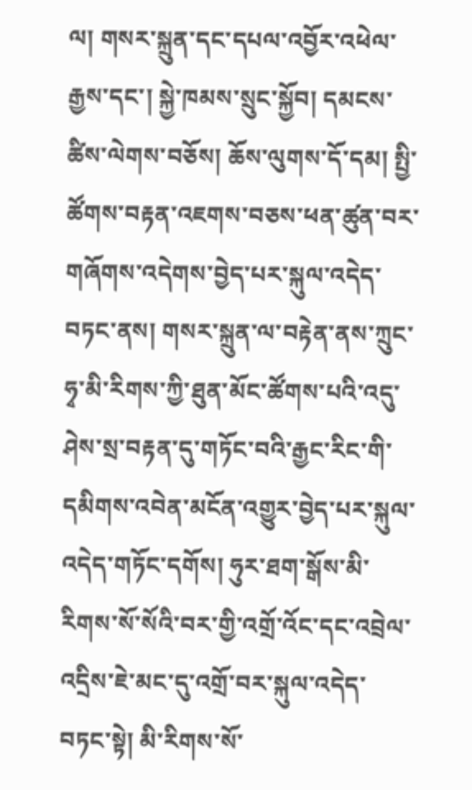ལ། གསར་སྐྲུན་དང་དཔལ་འབྱོར་འཕེལ་རྒྱས་དང་། སྐྱེ་ཁམས་སྲུང་སྐྱོབ། དམངས་ཚིས་ལེགས་བཅོས། ཆོས་ལུགས་དོ་དམ། སྤྱི་ཚོགས་བརྟན་འཇགས་བཅས་ཕན་ཚུན་བར་གཞོགས་འདེགས་བྱེད་པར་སྐུལ་འདེད་བཏང་ནས། གསར་སྐྲུན་ལ་བརྟེན་ནས་ཀྲུང་ཧྭ་མི་རིགས་ཀྱི་ཐུན་མོང་ཚོགས་པའི་འདུ་ཤེས་སྲ་བརྟན་དུ་གཏོང་བའི་རྒྱང་རིང་གི་དམིགས་འབེན་མངོན་འགྱུར་བྱེད་པར་སྐུལ་འདེད་གཏོང་དགོས། ཧུར་ཐག་སྒོས་མི་རིགས་སོ་སོའི་བར་གྱི་འགྲོ་འོང་དང་འབྲེལ་འདྲིས་ཇེ་མང་དུ་འགྲོ་བར་སྐུལ་འདེད་བཏང་སྟེ། མི་རིགས་སོ་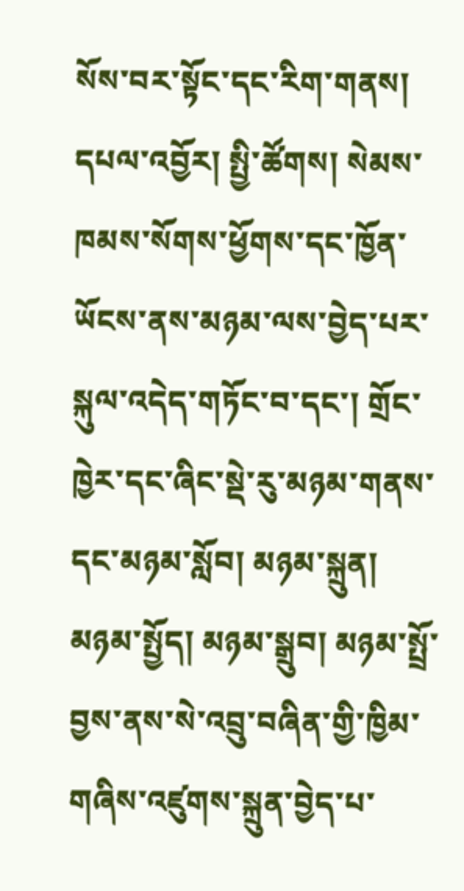སོས་བར་སྟོང་དང་རིག་གནས། དཔལ་འབྱོར། སྤྱི་ཚོགས། སེམས་ཁམས་སོགས་ཕྱོགས་དང་ཁྱོན་ཡོངས་ནས་མཉམ་ལས་བྱེད་པར་སྐུལ་འདེད་གཏོང་བ་དང་། གྲོང་ཁྱེར་དང་ཞིང་སྡེ་རུ་མཉམ་གནས་དང་མཉམ་སློབ། མཉམ་སྐྲུན། མཉམ་སྤྱོད། མཉམ་སྒྲུབ། མཉམ་སྤྲོ་བྱས་ནས་སེ་འབྲུ་བཞིན་གྱི་ཁྱིམ་གཞིས་འཛུགས་སྐྲུན་བྱེད་པ་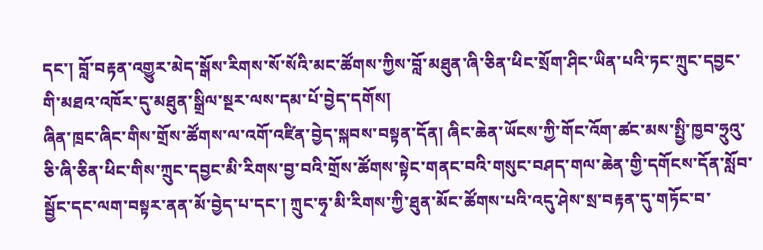དང་། བློ་བརྟན་འགྱུར་མེད་སྒོས་རིགས་སོ་སོའི་མང་ཚོགས་ཀྱིས་བློ་མཐུན་ཞི་ཅིན་ཕིང་སྲོག་ཤིང་ཡིན་པའི་ཏང་ཀྲུང་དབྱང་གི་མཐའ་འཁོར་དུ་མཐུན་སྒྲིལ་སྔར་ལས་དམ་པོ་བྱེད་དགོས།
ཞིན་ཁྲང་ཞིང་གིས་གྲོས་ཚོགས་ལ་འགོ་འཛིན་བྱེད་སྐབས་བསྟན་དོན། ཞིང་ཆེན་ཡོངས་ཀྱི་གོང་འོག་ཚང་མས་སྤྱི་ཁྱབ་ཧྲུའུ་ཅི་ཞི་ཅིན་ཕིང་གིས་ཀྲུང་དབྱང་མི་རིགས་བྱ་བའི་གྲོས་ཚོགས་སྟེང་གནང་བའི་གསུང་བཤད་གལ་ཆེན་གྱི་དགོངས་དོན་སློབ་སྦྱོང་དང་ལག་བསྟར་ནན་མོ་བྱེད་པ་དང་། ཀྲུང་ཧྭ་མི་རིགས་ཀྱི་ཐུན་མོང་ཚོགས་པའི་འདུ་ཤེས་སྲ་བརྟན་དུ་གཏོང་བ་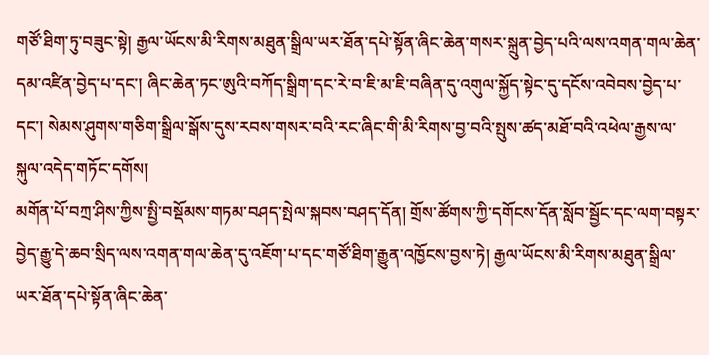གཙོ་ཐིག་ཏུ་བཟུང་སྟེ། རྒྱལ་ཡོངས་མི་རིགས་མཐུན་སྒྲིལ་ཡར་ཐོན་དཔེ་སྟོན་ཞིང་ཆེན་གསར་སྐྲུན་བྱེད་པའི་ལས་འགན་གལ་ཆེན་དམ་འཛིན་བྱེད་པ་དང་། ཞིང་ཆེན་ཏང་ཨུའི་བཀོད་སྒྲིག་དང་རེ་བ་ཇི་མ་ཇི་བཞིན་དུ་འགུལ་སྐྱོད་སྟེང་དུ་དངོས་འབེབས་བྱེད་པ་དང་། སེམས་ཤུགས་གཅིག་སྒྲིལ་སྒོས་དུས་རབས་གསར་བའི་རང་ཞིང་གི་མི་རིགས་བྱ་བའི་སྤུས་ཚད་མཐོ་བའི་འཕེལ་རྒྱས་ལ་སྐུལ་འདེད་གཏོང་དགོས།
མགོན་པོ་བཀྲ་ཤིས་ཀྱིས་སྤྱི་བསྡོམས་གཏམ་བཤད་སྤེལ་སྐབས་བཤད་དོན། གྲོས་ཚོགས་ཀྱི་དགོངས་དོན་སློབ་སྦྱོང་དང་ལག་བསྟར་བྱེད་རྒྱུ་དེ་ཆབ་སྲིད་ལས་འགན་གལ་ཆེན་དུ་འཇོག་པ་དང་གཙོ་ཐིག་རྒྱུན་འཁྱོངས་བྱས་ཏེ། རྒྱལ་ཡོངས་མི་རིགས་མཐུན་སྒྲིལ་ཡར་ཐོན་དཔེ་སྟོན་ཞིང་ཆེན་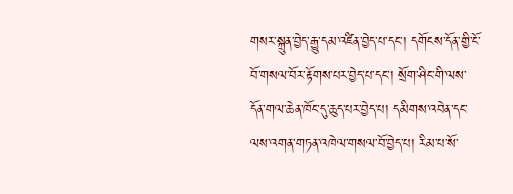གསར་སྐྲུན་བྱེད་རྒྱུ་དམ་འཛིན་བྱེད་པ་དང་། དགོངས་དོན་གྱི་ངོ་བོ་གསལ་བོར་རྟོགས་པར་བྱེད་པ་དང་། སྲོག་ཤིང་གི་ལས་དོན་གལ་ཆེན་ཁོང་དུ་ཆུད་པར་བྱེད་པ། དམིགས་འབེན་དང་ལས་འགན་གཏན་འཁེལ་གསལ་བོ་བྱེད་པ། རིམ་པ་སོ་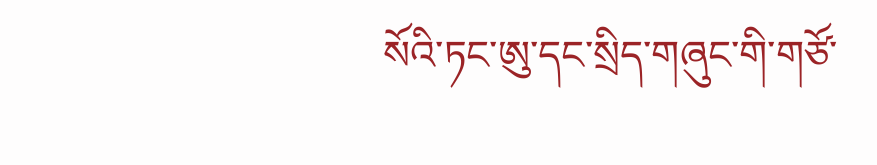སོའི་ཏང་ཨུ་དང་སྲིད་གཞུང་གི་གཙོ་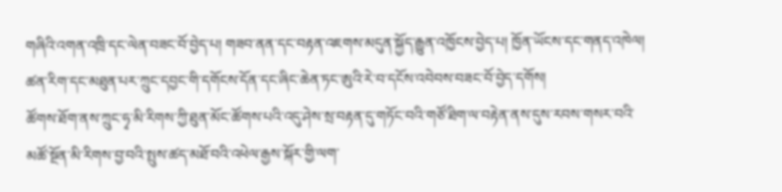གཞིའི་འགན་འཁྲི་དང་ལེན་བཟང་བོ་བྱེད་པ། གཟབ་ནན་དང་བརྟན་འཇགས་མདུན་སྐྱོད་རྒྱུན་འཁྱོངས་བྱེད་པ། ཁྱོན་ཡོངས་དང་གནད་འཁེལ། ཚན་རིག་དང་མཐུན་པར་ཀྲུང་དབྱང་གི་དགོངས་དོན་དང་ཞིང་ཆེན་ཏང་ཨུའི་རེ་བ་དངོས་འབེབས་བཟང་བོ་བྱེད་དགོས།
ཚོགས་ཐོག་ནས་ཀྲུང་ཧྭ་མི་རིགས་ཀྱི་ཐུན་མོང་ཚོགས་པའི་འདུ་ཤེས་སྲ་བརྟན་དུ་གཏོང་བའི་གཙོ་ཐིག་ལ་བརྟེན་ནས་དུས་རབས་གསར་བའི་མཚོ་སྔོན་མི་རིགས་བྱ་བའི་སྤུས་ཚད་མཐོ་བའི་འཕེལ་རྒྱས་སྐོར་གྱི་ལག་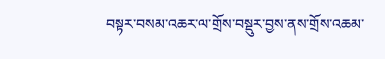བསྟར་བསམ་འཆར་ལ་གྲོས་བསྡུར་བྱས་ནས་གྲོས་འཆམ་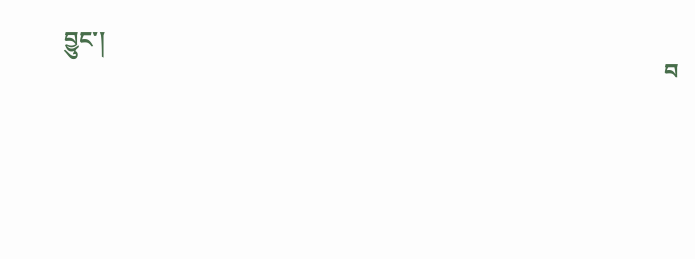བྱུང་།
                                                                                                         བ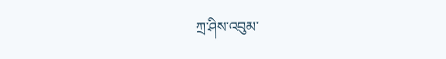ཀྲ་ཤིས་འབུམ་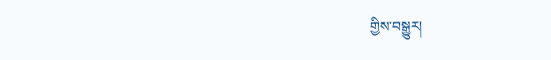གྱིས་བསྒྱུར།